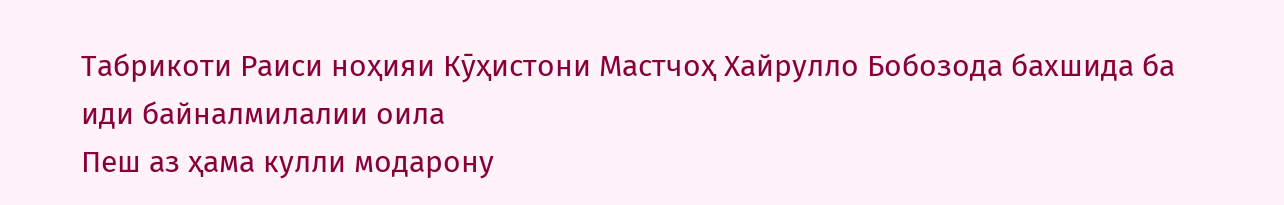Табрикоти Раиси ноҳияи Кӯҳистони Мастчоҳ Хайрулло Бобозода бахшида ба иди байналмилалии оила
Пеш аз ҳама кулли модарону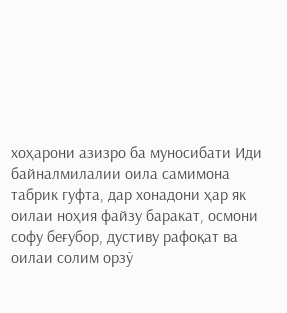хоҳарони азизро ба муносибати Иди байналмилалии оила самимона табрик гуфта, дар хонадони ҳар як оилаи ноҳия файзу баракат, осмони софу беғубор, дустиву рафоқат ва оилаи солим орзӯ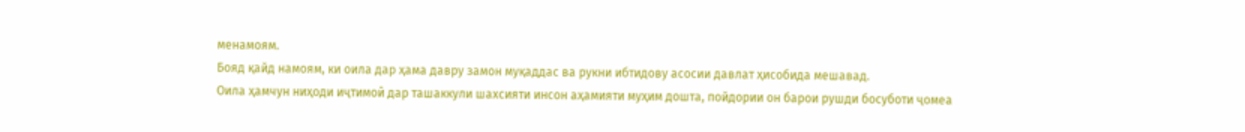менамоям.
Бояд қайд намоям, ки оила дар ҳама давру замон муқаддас ва рукни ибтидову асосии давлат ҳисобида мешавад.
Оила ҳамчун ниҳоди иҷтимоӣ дар ташаккули шахсияти инсон аҳамияти муҳим дошта, пойдории он барои рушди босуботи ҷомеа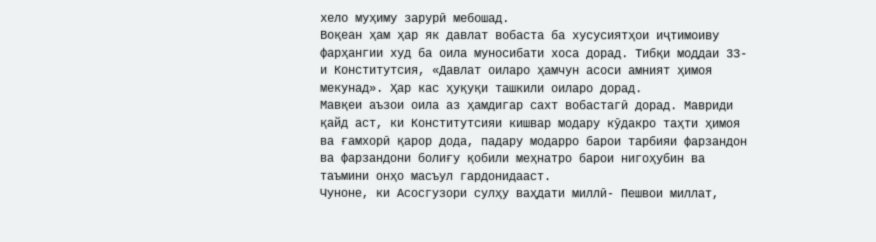хело муҳиму зарурӣ мебошад.
Воқеан ҳам ҳар як давлат вобаста ба хусусиятҳои иҷтимоиву фарҳангии худ ба оила муносибати хоса дорад. Тибқи моддаи 33- и Конститутсия, «Давлат оиларо ҳамчун асоси амният ҳимоя мекунад». Ҳар кас ҳуқуқи ташкили оиларо дорад.
Мавқеи аъзои оила аз ҳамдигар сахт вобастагӣ дорад. Мавриди қайд аст, ки Конститутсияи кишвар модару кӯдакро таҳти ҳимоя ва ғамхорӣ қарор дода, падару модарро барои тарбияи фарзандон ва фарзандони болиғу қобили меҳнатро барои нигоҳубин ва таъмини онҳо масъул гардонидааст.
Чуноне, ки Асосгузори сулҳу ваҳдати миллӣ- Пешвои миллат,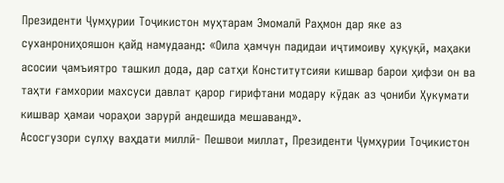Президенти Ҷумҳурии Тоҷикистон муҳтарам Эмомалӣ Раҳмон дар яке аз суханрониҳояшон қайд намудаанд: «Оила ҳамчун падидаи иҷтимоиву ҳуқуқӣ, маҳаки асосии ҷамъиятро ташкил дода, дар сатҳи Конститутсияи кишвар барои ҳифзи он ва таҳти ғамхории махсуси давлат қарор гирифтани модару кӯдак аз ҷониби Ҳукумати кишвар ҳамаи чораҳои зарурӣ андешида мешаванд».
Асосгузори сулҳу ваҳдати миллӣ- Пешвои миллат, Президенти Ҷумҳурии Тоҷикистон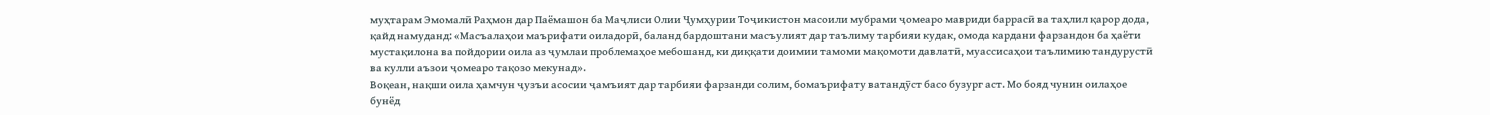муҳтарам Эмомалӣ Раҳмон дар Паёмашон ба Маҷлиси Олии Ҷумҳурии Тоҷикистон масоили мубрами ҷомеаро мавриди баррасӣ ва таҳлил қарор дода, қайд намуданд: «Масъалаҳои маърифати оиладорӣ, баланд бардоштани масъулият дар таълиму тарбияи кудак, омода кардани фарзандон ба ҳаёти мустақилона ва пойдории оила аз ҷумлаи проблемаҳое мебошанд, ки диққати доимии тамоми мақомоти давлатӣ, муассисаҳои таълимию тандурустӣ ва кулли аъзои ҷомеаро тақозо мекунад».
Воқеан, нақши оила ҳамчун ҷузъи асосии ҷамъият дар тарбияи фарзанди солим, бомаърифату ватандӯст басо бузург аст. Мо бояд чунин оилаҳое бунёд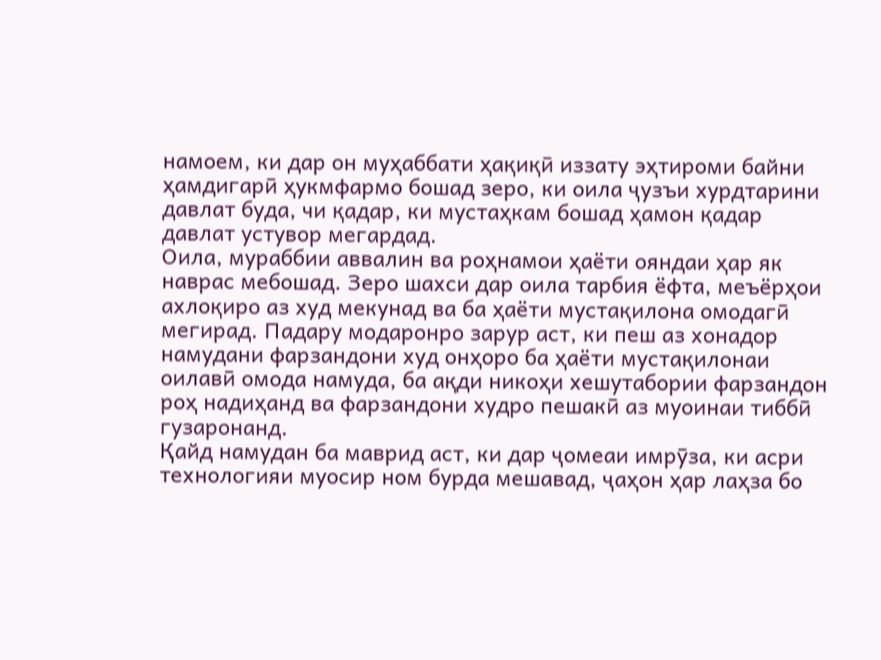намоем, ки дар он муҳаббати ҳақиқӣ иззату эҳтироми байни ҳамдигарӣ ҳукмфармо бошад зеро, ки оила ҷузъи хурдтарини давлат буда, чи қадар, ки мустаҳкам бошад ҳамон қадар давлат устувор мегардад.
Оила, мураббии аввалин ва роҳнамои ҳаёти ояндаи ҳар як наврас мебошад. Зеро шахси дар оила тарбия ёфта, меъёрҳои ахлоқиро аз худ мекунад ва ба ҳаёти мустақилона омодагӣ мегирад. Падару модаронро зарур аст, ки пеш аз хонадор намудани фарзандони худ онҳоро ба ҳаёти мустақилонаи оилавӣ омода намуда, ба ақди никоҳи хешутабории фарзандон роҳ надиҳанд ва фарзандони худро пешакӣ аз муоинаи тиббӣ гузаронанд.
Қайд намудан ба маврид аст, ки дар ҷомеаи имрӯза, ки асри технологияи муосир ном бурда мешавад, ҷаҳон ҳар лаҳза бо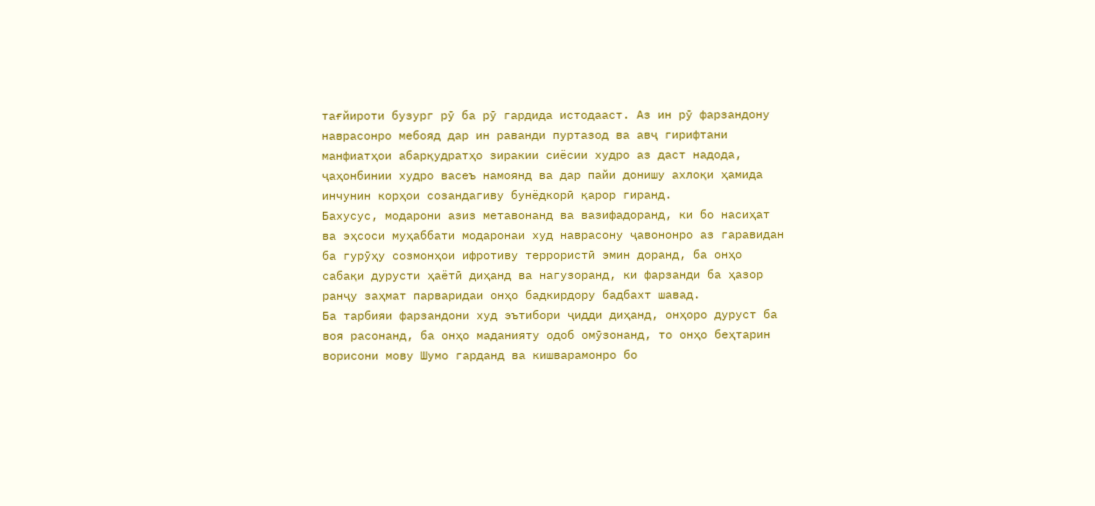тағйироти бузург рӯ ба рӯ гардида истодааст. Аз ин рӯ фарзандону наврасонро мебояд дар ин раванди пуртазод ва авҷ гирифтани манфиатҳои абарқудратҳо зиракии сиёсии худро аз даст надода, ҷаҳонбинии худро васеъ намоянд ва дар пайи донишу ахлоқи ҳамида инчунин корҳои созандагиву бунёдкорӣ қарор гиранд.
Бахусус, модарони азиз метавонанд ва вазифадоранд, ки бо насиҳат ва эҳсоси муҳаббати модаронаи худ наврасону ҷавононро аз гаравидан ба гурӯҳу созмонҳои ифротиву террористӣ эмин доранд, ба онҳо сабақи дурусти ҳаётӣ диҳанд ва нагузоранд, ки фарзанди ба ҳазор ранҷу заҳмат парваридаи онҳо бадкирдору бадбахт шавад.
Ба тарбияи фарзандони худ эътибори ҷидди диҳанд, онҳоро дуруст ба воя расонанд, ба онҳо маданияту одоб омӯзонанд, то онҳо беҳтарин ворисони мову Шумо гарданд ва кишварамонро бо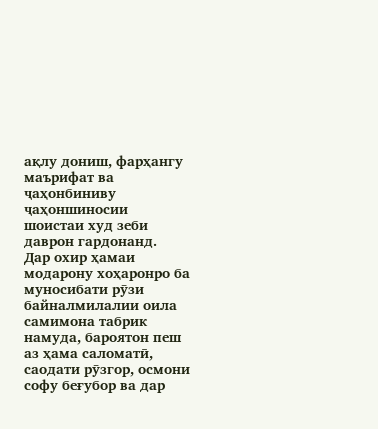ақлу дониш, фарҳангу маърифат ва ҷаҳонбиниву ҷаҳоншиносии шоистаи худ зеби даврон гардонанд.
Дар охир ҳамаи модарону хоҳаронро ба муносибати рӯзи байналмилалии оила самимона табрик намуда, бароятон пеш аз ҳама саломатӣ, саодати рӯзгор, осмони софу беғубор ва дар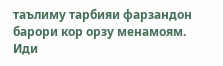таълиму тарбияи фарзандон барори кор орзу менамоям.
Иди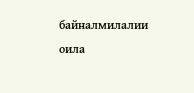байналмилалии оила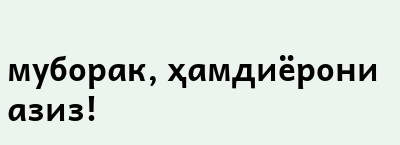муборак, ҳамдиёрони азиз!